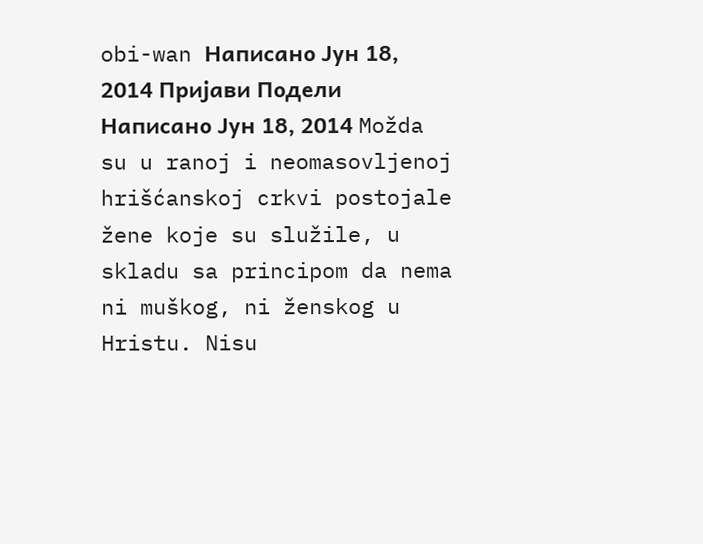obi-wan Написано Јун 18, 2014 Пријави Подели Написано Јун 18, 2014 Možda su u ranoj i neomasovljenoj hrišćanskoj crkvi postojale žene koje su služile, u skladu sa principom da nema ni muškog, ni ženskog u Hristu. Nisu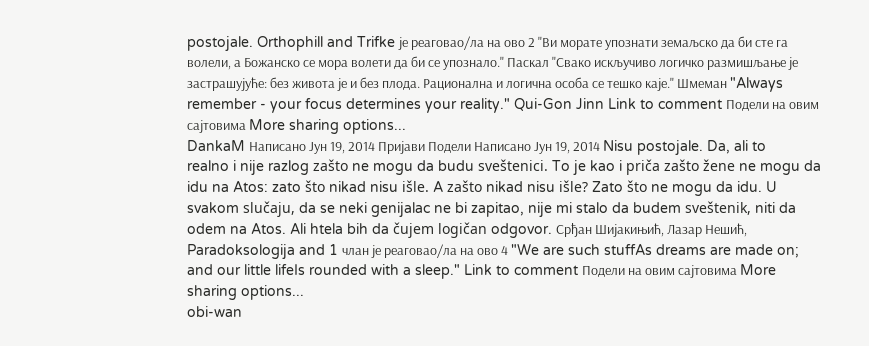postojale. Orthophill and Trifke је реаговао/ла на ово 2 "Ви морате упознати земаљско да би сте га волели, а Божанско се мора волети да би се упознало." Паскал "Свако искључиво логичко размишљање је застрашујуће: без живота је и без плода. Рационална и логична особа се тешко каје." Шмеман "Always remember - your focus determines your reality." Qui-Gon Jinn Link to comment Подели на овим сајтовима More sharing options...
DankaM Написано Јун 19, 2014 Пријави Подели Написано Јун 19, 2014 Nisu postojale. Da, ali to realno i nije razlog zašto ne mogu da budu sveštenici. To je kao i priča zašto žene ne mogu da idu na Atos: zato što nikad nisu išle. A zašto nikad nisu išle? Zato što ne mogu da idu. U svakom slučaju, da se neki genijalac ne bi zapitao, nije mi stalo da budem sveštenik, niti da odem na Atos. Ali htela bih da čujem logičan odgovor. Срђан Шијакињић, Лазар Нешић, Paradoksologija and 1 члан је реаговао/ла на ово 4 "We are such stuffAs dreams are made on; and our little lifeIs rounded with a sleep." Link to comment Подели на овим сајтовима More sharing options...
obi-wan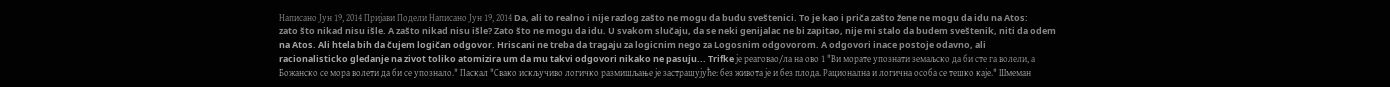Написано Јун 19, 2014 Пријави Подели Написано Јун 19, 2014 Da, ali to realno i nije razlog zašto ne mogu da budu sveštenici. To je kao i priča zašto žene ne mogu da idu na Atos: zato što nikad nisu išle. A zašto nikad nisu išle? Zato što ne mogu da idu. U svakom slučaju, da se neki genijalac ne bi zapitao, nije mi stalo da budem sveštenik, niti da odem na Atos. Ali htela bih da čujem logičan odgovor. Hriscani ne treba da tragaju za logicnim nego za Logosnim odgovorom. A odgovori inace postoje odavno, ali racionalisticko gledanje na zivot toliko atomizira um da mu takvi odgovori nikako ne pasuju... Trifke је реаговао/ла на ово 1 "Ви морате упознати земаљско да би сте га волели, а Божанско се мора волети да би се упознало." Паскал "Свако искључиво логичко размишљање је застрашујуће: без живота је и без плода. Рационална и логична особа се тешко каје." Шмеман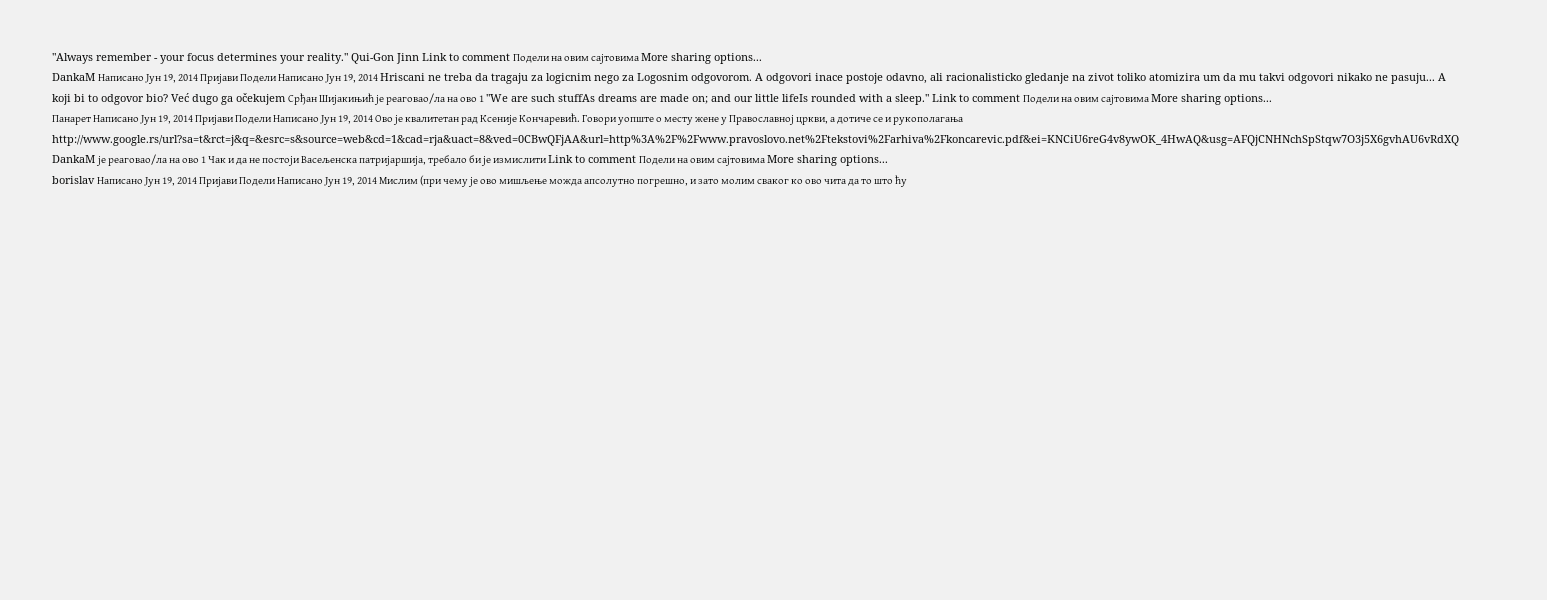"Always remember - your focus determines your reality." Qui-Gon Jinn Link to comment Подели на овим сајтовима More sharing options...
DankaM Написано Јун 19, 2014 Пријави Подели Написано Јун 19, 2014 Hriscani ne treba da tragaju za logicnim nego za Logosnim odgovorom. A odgovori inace postoje odavno, ali racionalisticko gledanje na zivot toliko atomizira um da mu takvi odgovori nikako ne pasuju... A koji bi to odgovor bio? Već dugo ga očekujem Срђан Шијакињић је реаговао/ла на ово 1 "We are such stuffAs dreams are made on; and our little lifeIs rounded with a sleep." Link to comment Подели на овим сајтовима More sharing options...
Панарет Написано Јун 19, 2014 Пријави Подели Написано Јун 19, 2014 Ово је квалитетан рад Ксеније Кончаревић. Говори уопште о месту жене у Православној цркви, а дотиче се и рукополагања http://www.google.rs/url?sa=t&rct=j&q=&esrc=s&source=web&cd=1&cad=rja&uact=8&ved=0CBwQFjAA&url=http%3A%2F%2Fwww.pravoslovo.net%2Ftekstovi%2Farhiva%2Fkoncarevic.pdf&ei=KNCiU6reG4v8ywOK_4HwAQ&usg=AFQjCNHNchSpStqw7O3j5X6gvhAU6vRdXQ DankaM је реаговао/ла на ово 1 Чак и да не постоји Васељенска патријаршија, требало би је измислити Link to comment Подели на овим сајтовима More sharing options...
borislav Написано Јун 19, 2014 Пријави Подели Написано Јун 19, 2014 Мислим (при чему је ово мишљење можда апсолутно погрешно, и зато молим сваког ко ово чита да то што ћу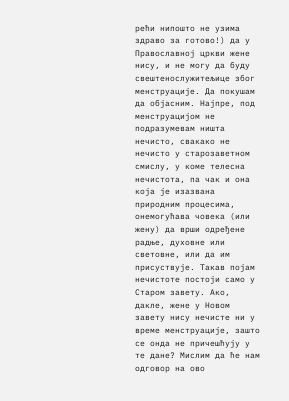рећи нипошто не узима здраво за готово!) да у Православној цркви жене нису, и не могу да буду свештенослужитељице због менструације. Да покушам да објасним. Најпре, под менструацијом не подразумевам ништа нечисто, свакако не нечисто у старозаветном смислу, у коме телесна нечистота, па чак и она која је изазвана природним процесима, онемогућава човека (или жену) да врши одређене радње, духовне или световне, или да им присуствује. Такав појам нечистоте постоји само у Старом завету. Ако, дакле, жене у Новом завету нису нечисте ни у време менструације, зашто се онда не причешћују у те дане? Мислим да ће нам одговор на ово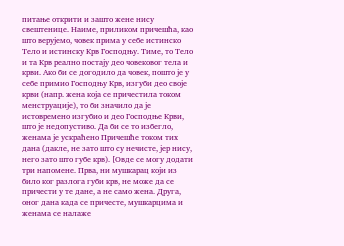питање открити и зашто жене нису свештенице. Наиме, приликом причешћа, као што верујемо, човек прима у себе истинско Тело и истинску Крв Господњу. Тиме, то Тело и та Крв реално постају део човековог тела и крви. Ако би се догодило да човек, пошто је у себе примио Господњу Крв, изгуби део своје крви (напр. жена која се причестила током менструације), то би значило да је истовремено изгубио и део Господње Крви, што је недопустиво. Да би се то избегло, женама је ускраћено Причешће током тих дана (дакле, не зато што су нечисте, јер нису, него зато што губе крв). [Овде се могу додати три напомене. Прва, ни мушкарац који из било ког разлога губи крв, не може да се причести у те дане, а не само жена. Друга, оног дана када се причесте, мушкарцима и женама се налаже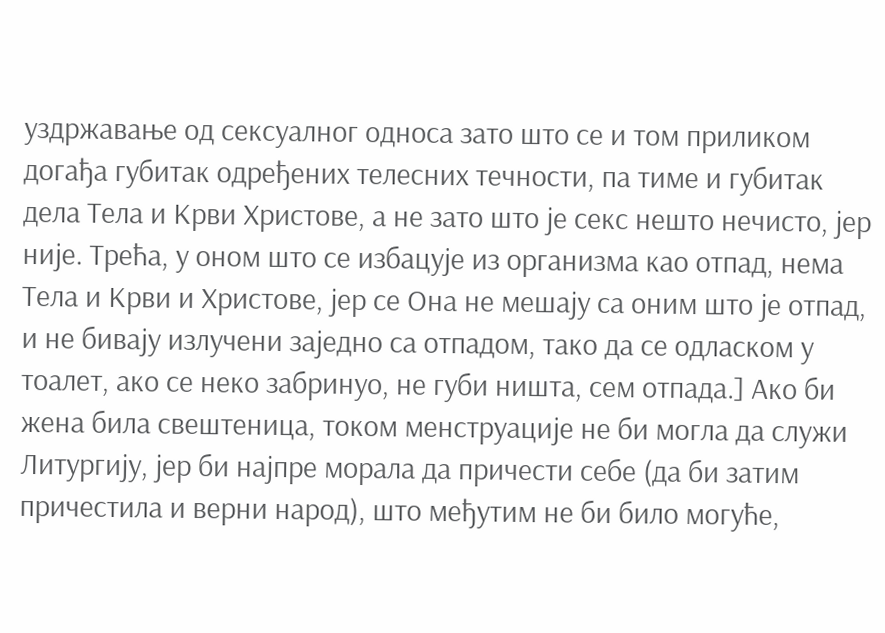уздржавање од сексуалног односа зато што се и том приликом догађа губитак одређених телесних течности, па тиме и губитак дела Тела и Крви Христове, а не зато што је секс нешто нечисто, јер није. Трећа, у оном што се избацује из организма као отпад, нема Тела и Крви и Христове, јер се Она не мешају са оним што је отпад, и не бивају излучени заједно са отпадом, тако да се одласком у тоалет, ако се неко забринуо, не губи ништа, сем отпада.] Ако би жена била свештеница, током менструације не би могла да служи Литургију, јер би најпре морала да причести себе (да би затим причестила и верни народ), што међутим не би било могуће,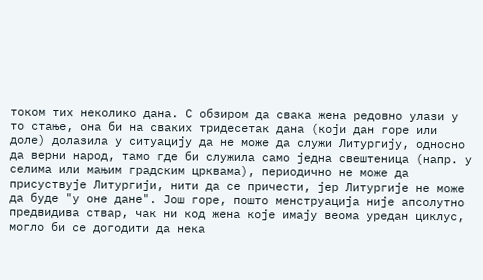током тих неколико дана. С обзиром да свака жена редовно улази у то стање, она би на сваких тридесетак дана (који дан горе или доле) долазила у ситуацију да не може да служи Литургију, односно да верни народ, тамо где би служила само једна свештеница (напр. у селима или мањим градским црквама), периодично не може да присуствује Литургији, нити да се причести, јер Литургије не може да буде "у оне дане". Још горе, пошто менструација није апсолутно предвидива ствар, чак ни код жена које имају веома уредан циклус, могло би се догодити да нека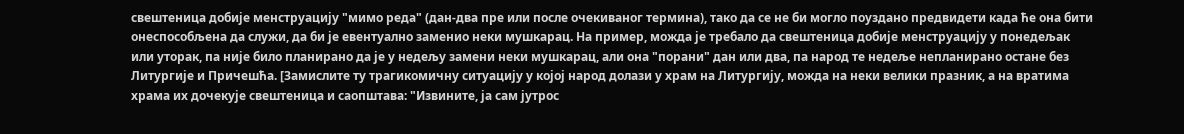свештеница добије менструацију "мимо реда" (дан-два пре или после очекиваног термина), тако да се не би могло поуздано предвидети када ће она бити онеспособљена да служи, да би је евентуално заменио неки мушкарац. На пример, можда је требало да свештеница добије менструацију у понедељак или уторак, па није било планирано да је у недељу замени неки мушкарац, али она "порани" дан или два, па народ те недеље непланирано остане без Литургије и Причешћа. [Замислите ту трагикомичну ситуацију у којој народ долази у храм на Литургију, можда на неки велики празник, а на вратима храма их дочекује свештеница и саопштава: "Извините, ја сам јутрос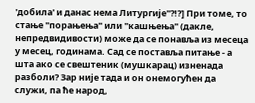'добила' и данас нема Литургије"?!?] При томе, то стање "порањења" или "кашњења" (дакле, непредвидивости) може да се понавља из месеца у месец, годинама. Сад се поставља питање - а шта ако се свештеник (мушкарац) изненада разболи? Зар није тада и он онемогућен да служи, па ће народ,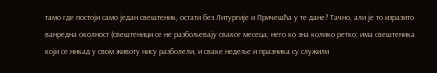тамо где постоји само један свештеник, остати без Литургије и Причешћа у те дане? Тачно, али је то изразито ванредна околност (свештеници се не разбољевају сваког месеца, него ко зна колико ретко; има свештеника који се никад у свом животу нису разболели, и сваке недеље и празника су служили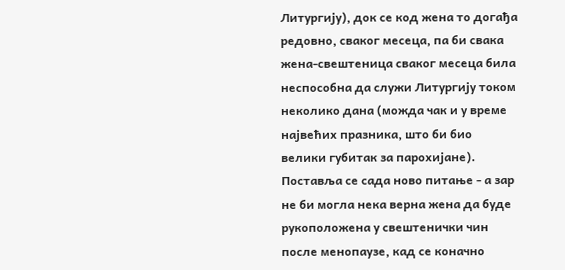Литургију), док се код жена то догађа редовно, сваког месеца, па би свака жена-свештеница сваког месеца била неспособна да служи Литургију током неколико дана (можда чак и у време највећих празника, што би био велики губитак за парохијане). Поставља се сада ново питање - а зар не би могла нека верна жена да буде рукоположена у свештенички чин после менопаузе, кад се коначно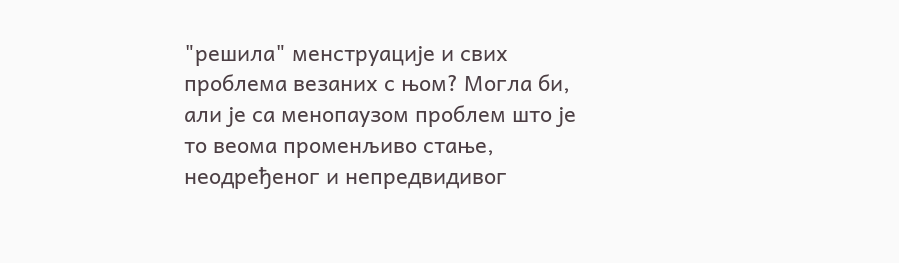"решила" менструације и свих проблема везаних с њом? Могла би, али је са менопаузом проблем што је то веома променљиво стање, неодређеног и непредвидивог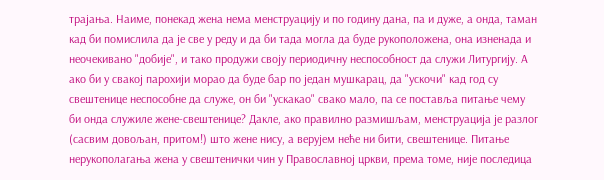трајања. Наиме, понекад жена нема менструацију и по годину дана, па и дуже, а онда, таман кад би помислила да је све у реду и да би тада могла да буде рукоположена, она изненада и неочекивано "добије", и тако продужи своју периодичну неспособност да служи Литургију. А ако би у свакој парохији морао да буде бар по један мушкарац, да "ускочи" кад год су свештенице неспособне да служе, он би "ускакао" свако мало, па се поставља питање чему би онда служиле жене-свештенице? Дакле, ако правилно размишљам, менструација је разлог (сасвим довољан, притом!) што жене нису, а верујем неће ни бити, свештенице. Питање нерукополагања жена у свештенички чин у Православној цркви, према томе, није последица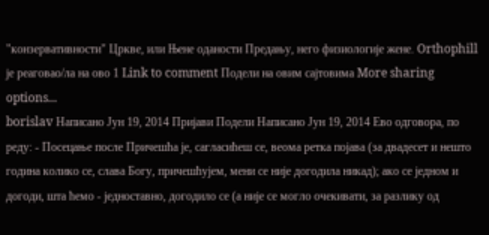"конзервативности" Цркве, или Њене оданости Предању, него физиологије жене. Orthophill је реаговао/ла на ово 1 Link to comment Подели на овим сајтовима More sharing options...
borislav Написано Јун 19, 2014 Пријави Подели Написано Јун 19, 2014 Ево одговора, по реду: - Посецање после Причешћа је, сагласићеш се, веома ретка појава (за двадесет и нешто година колико се, слава Богу, причешћујем, мени се није догодила никад); ако се једном и догоди, шта ћемо - једноставно, догодило се (а није се могло очекивати, за разлику од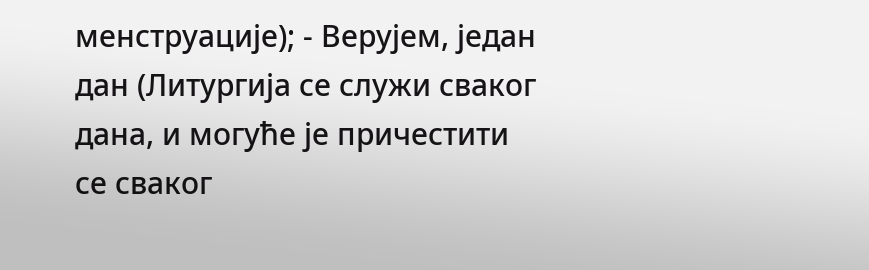менструације); - Верујем, један дан (Литургија се служи сваког дана, и могуће је причестити се сваког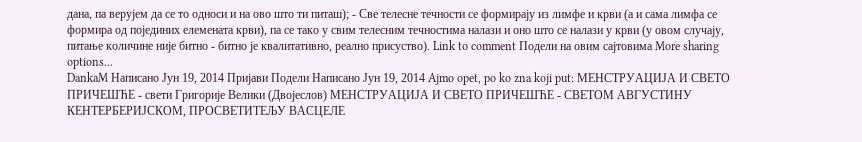дана, па верујем да се то односи и на ово што ти питаш); - Све телесне течности се формирају из лимфе и крви (а и сама лимфа се формира од појединих елемената крви), па се тако у свим телесним течностима налази и оно што се налази у крви (у овом случају, питање количине није битно - битно је квалитативно, реално присуство). Link to comment Подели на овим сајтовима More sharing options...
DankaM Написано Јун 19, 2014 Пријави Подели Написано Јун 19, 2014 Ajmo opet, po ko zna koji put: МЕНСТРУАЦИЈА И СВЕТО ПРИЧЕШЋЕ - свети Григорије Велики (Двојеслов) МЕНСТРУАЦИЈА И СВЕТО ПРИЧЕШЋЕ - СВЕТОМ АВГУСТИНУ КЕНТЕРБЕРИЈСКОМ, ПРОСВЕТИТЕЉУ ВАСЦЕЛЕ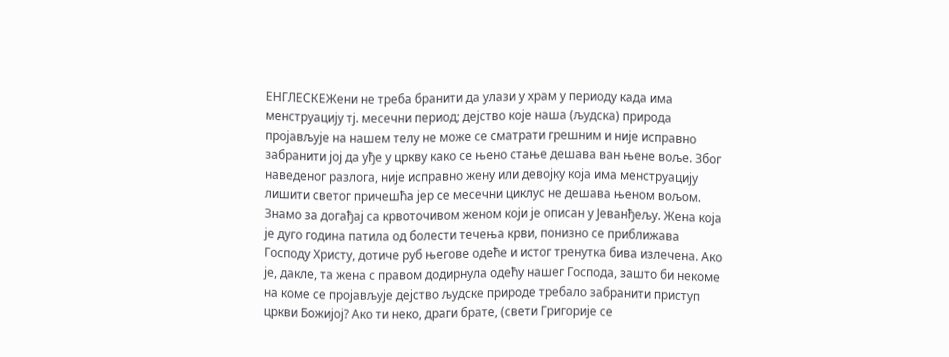ЕНГЛЕСКЕЖени не треба бранити да улази у храм у периоду када има менструацију тј. месечни период; дејство које наша (људска) природа пројављује на нашем телу не може се сматрати грешним и није исправно забранити јој да уђе у цркву како се њено стање дешава ван њене воље. Због наведеног разлога, није исправно жену или девојку која има менструацију лишити светог причешћа јер се месечни циклус не дешава њеном вољом. Знамо за догађај са крвоточивом женом који је описан у Јеванђељу. Жена која је дуго година патила од болести течења крви, понизно се приближава Господу Христу, дотиче руб његове одеће и истог тренутка бива излечена. Ако је, дакле, та жена с правом додирнула одећу нашег Господа, зашто би некоме на коме се пројављује дејство људске природе требало забранити приступ цркви Божијој? Ако ти неко, драги брате, (свети Григорије се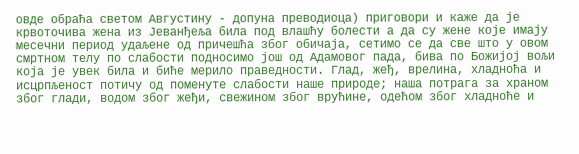овде обраћа светом Августину - допуна преводиоца) приговори и каже да је крвоточива жена из Јеванђеља била под влашћу болести а да су жене које имају месечни период удаљене од причешћа због обичаја, сетимо се да све што у овом смртном телу по слабости подносимо још од Адамовог пада, бива по Божијој вољи која је увек била и биће мерило праведности. Глад, жеђ, врелина, хладноћа и исцрпљеност потичу од поменуте слабости наше природе; наша потрага за храном због глади, водом због жеђи, свежином због врућине, одећом због хладноће и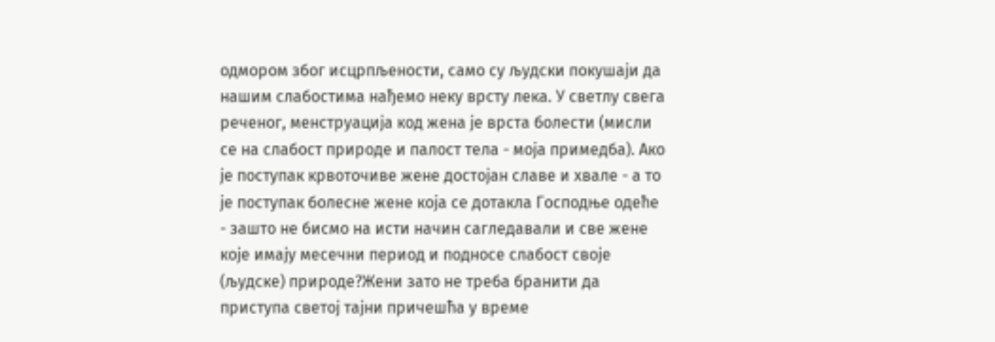одмором због исцрпљености, само су људски покушаји да нашим слабостима нађемо неку врсту лека. У светлу свега реченог, менструација код жена је врста болести (мисли се на слабост природе и палост тела - моја примедба). Ако је поступак крвоточиве жене достојан славе и хвале - а то је поступак болесне жене која се дотакла Господње одеће - зашто не бисмо на исти начин сагледавали и све жене које имају месечни период и подносе слабост своје (људске) природе?Жени зато не треба бранити да приступа светој тајни причешћа у време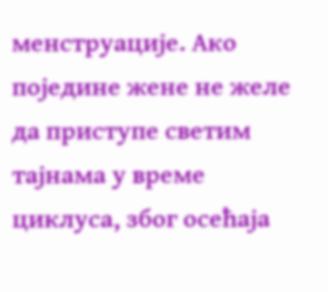менструације. Ако поједине жене не желе да приступе светим тајнама у време циклуса, због осећаја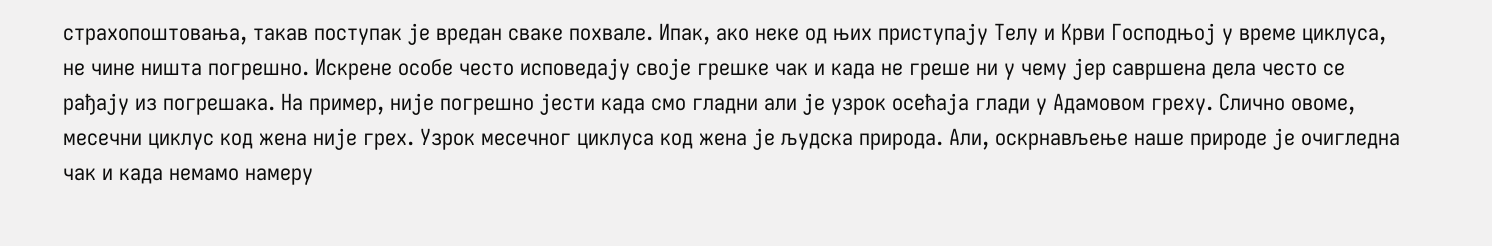страхопоштовања, такав поступак је вредан сваке похвале. Ипак, ако неке од њих приступају Телу и Крви Господњој у време циклуса, не чине ништа погрешно. Искрене особе често исповедају своје грешке чак и када не греше ни у чему јер савршена дела често се рађају из погрешака. На пример, није погрешно јести када смо гладни али је узрок осећаја глади у Адамовом греху. Слично овоме, месечни циклус код жена није грех. Узрок месечног циклуса код жена је људска природа. Али, оскрнављење наше природе је очигледна чак и када немамо намеру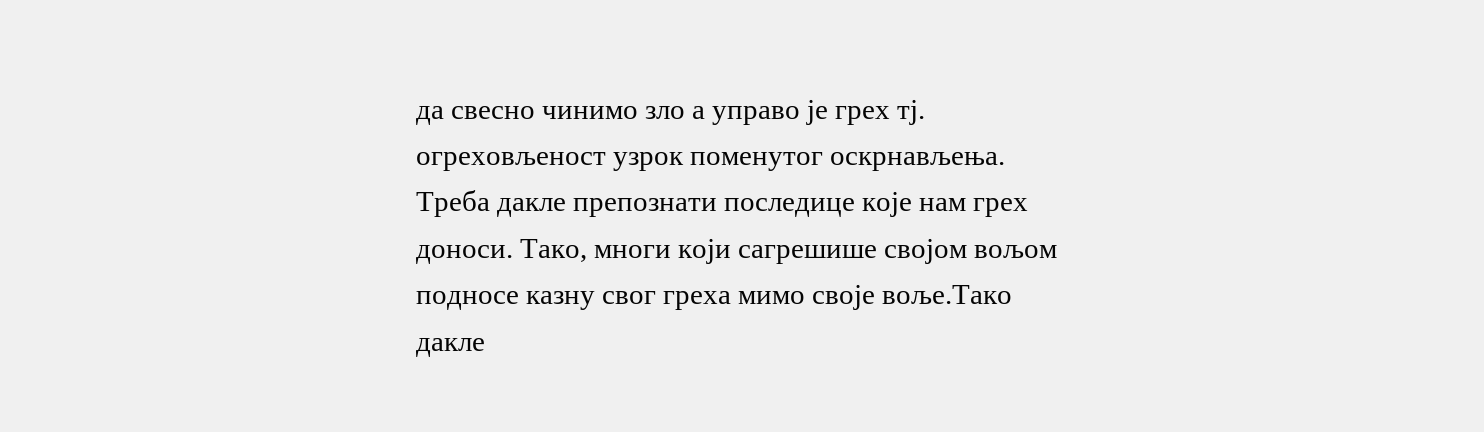да свесно чинимо зло а управо је грех тј. огреховљеност узрок поменутог оскрнављења. Треба дакле препознати последице које нам грех доноси. Тако, многи који сагрешише својом вољом подносе казну свог греха мимо своје воље.Тако дакле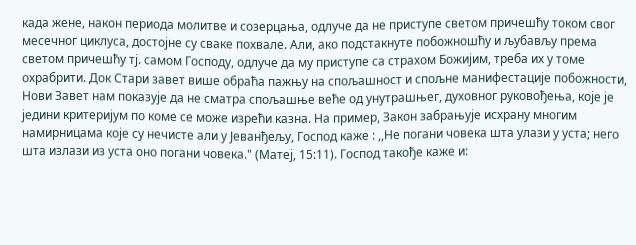када жене, након периода молитве и созерцања, одлуче да не приступе светом причешћу током свог месечног циклуса, достојне су сваке похвале. Али, ако подстакнуте побожношћу и љубављу према светом причешћу тј. самом Господу, одлуче да му приступе са страхом Божијим, треба их у томе охрабрити. Док Стари завет више обраћа пажњу на спољашност и спољне манифестације побожности, Нови Завет нам показује да не сматра спољашње веће од унутрашњег, духовног руковођења, које је једини критеријум по коме се може изрећи казна. На пример, Закон забрањује исхрану многим намирницама које су нечисте али у Јеванђељу, Господ каже : ,,Не погани човека шта улази у уста; него шта излази из уста оно погани човека." (Матеј, 15:11). Господ такође каже и: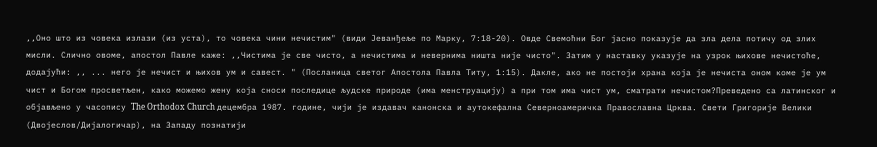,,Оно што из човека излази (из уста), то човека чини нечистим" (види Јеванђеље по Марку, 7:18-20). Овде Свемоћни Бог јасно показује да зла дела потичу од злих мисли. Слично овоме, апостол Павле каже: ,,Чистима је све чисто, а нечистима и невернима ништа није чисто". Затим у наставку указује на узрок њихове нечистоће, додајући: ,, ... него је нечист и њихов ум и савест. " (Посланица светог Апостола Павла Титу, 1:15). Дакле, ако не постоји храна која је нечиста оном коме је ум чист и Богом просветљен, како можемо жену која сноси последице људске природе (има менструацију) а при том има чист ум, сматрати нечистом?Преведено са латинског и објављено у часопису The Orthodox Church децембра 1987. године, чији је издавач канонска и аутокефална Северноамеричка Православна Црква. Свети Григорије Велики (Двојеслов/Дијалогичар), на Западу познатији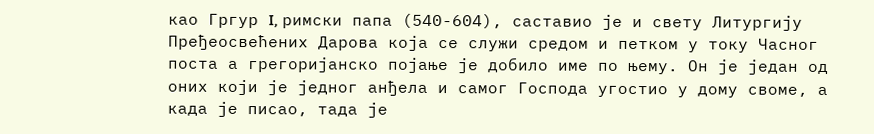као Гргур I, римски папа (540-604), саставио је и свету Литургију Пређеосвећених Дарова која се служи средом и петком у току Часног поста а грегоријанско појање је добило име по њему. Он је један од оних који је једног анђела и самог Господа угостио у дому своме, а када је писао, тада је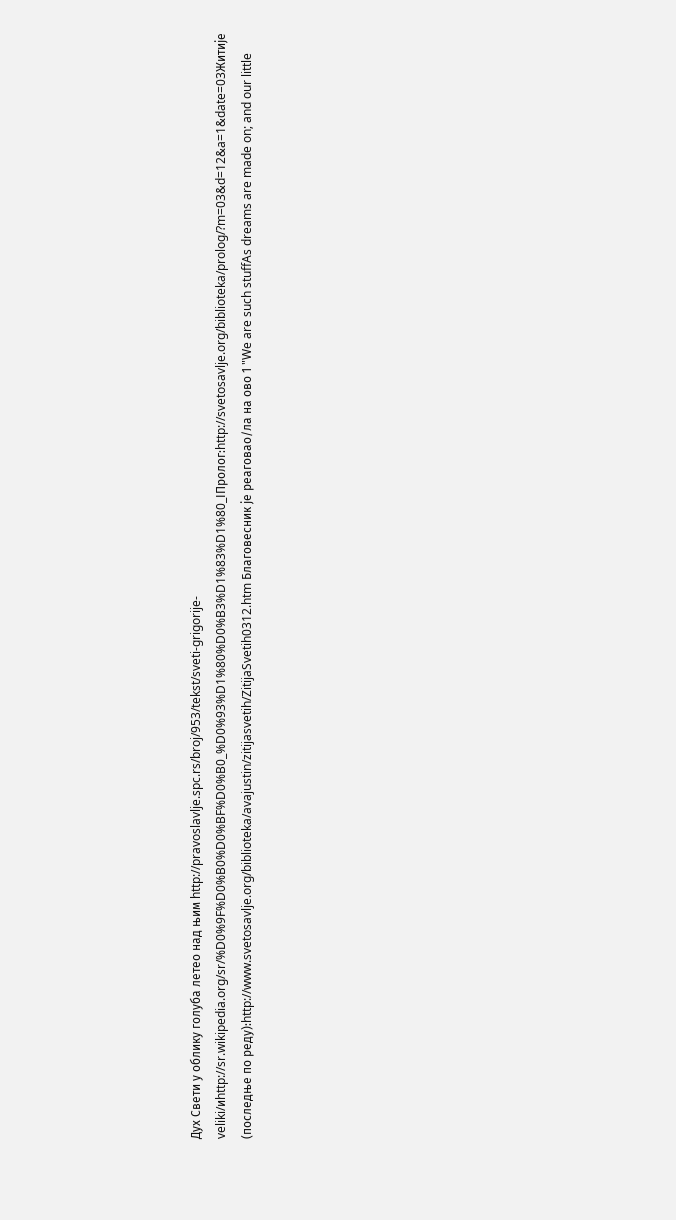Дух Свети у облику голуба летео над њим http://pravoslavlje.spc.rs/broj/953/tekst/sveti-grigorije-veliki/иhttp://sr.wikipedia.org/sr/%D0%9F%D0%B0%D0%BF%D0%B0_%D0%93%D1%80%D0%B3%D1%83%D1%80_IПролог:http://svetosavlje.org/biblioteka/prolog/?m=03&d=12&a=1&date=03Житије (последње по реду):http://www.svetosavlje.org/biblioteka/avajustin/zitijasvetih/ZitijaSvetih0312.htm Благовесник је реаговао/ла на ово 1 "We are such stuffAs dreams are made on; and our little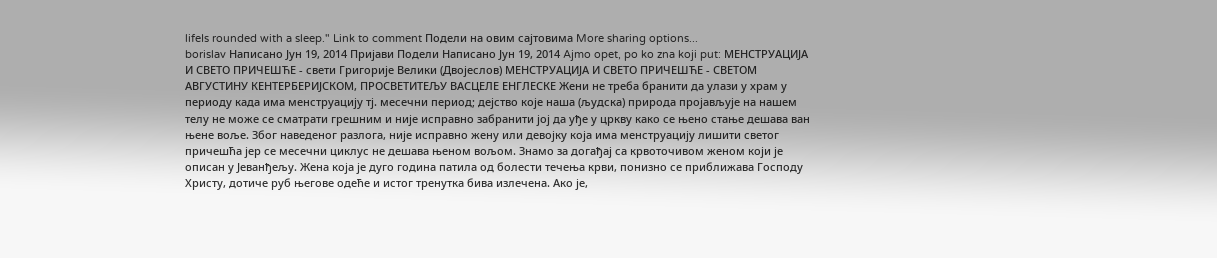lifeIs rounded with a sleep." Link to comment Подели на овим сајтовима More sharing options...
borislav Написано Јун 19, 2014 Пријави Подели Написано Јун 19, 2014 Ajmo opet, po ko zna koji put: МЕНСТРУАЦИЈА И СВЕТО ПРИЧЕШЋЕ - свети Григорије Велики (Двојеслов) МЕНСТРУАЦИЈА И СВЕТО ПРИЧЕШЋЕ - СВЕТОМ АВГУСТИНУ КЕНТЕРБЕРИЈСКОМ, ПРОСВЕТИТЕЉУ ВАСЦЕЛЕ ЕНГЛЕСКЕ Жени не треба бранити да улази у храм у периоду када има менструацију тј. месечни период; дејство које наша (људска) природа пројављује на нашем телу не може се сматрати грешним и није исправно забранити јој да уђе у цркву како се њено стање дешава ван њене воље. Због наведеног разлога, није исправно жену или девојку која има менструацију лишити светог причешћа јер се месечни циклус не дешава њеном вољом. Знамо за догађај са крвоточивом женом који је описан у Јеванђељу. Жена која је дуго година патила од болести течења крви, понизно се приближава Господу Христу, дотиче руб његове одеће и истог тренутка бива излечена. Ако је,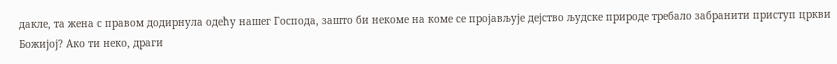дакле, та жена с правом додирнула одећу нашег Господа, зашто би некоме на коме се пројављује дејство људске природе требало забранити приступ цркви Божијој? Ако ти неко, драги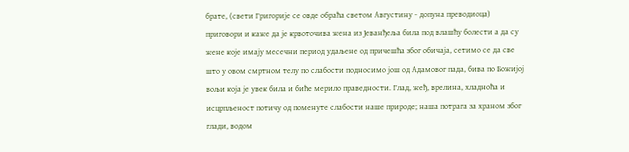брате, (свети Григорије се овде обраћа светом Августину - допуна преводиоца) приговори и каже да је крвоточива жена из Јеванђеља била под влашћу болести а да су жене које имају месечни период удаљене од причешћа због обичаја, сетимо се да све што у овом смртном телу по слабости подносимо још од Адамовог пада, бива по Божијој вољи која је увек била и биће мерило праведности. Глад, жеђ, врелина, хладноћа и исцрпљеност потичу од поменуте слабости наше природе; наша потрага за храном због глади, водом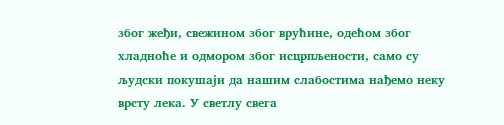због жеђи, свежином због врућине, одећом због хладноће и одмором због исцрпљености, само су људски покушаји да нашим слабостима нађемо неку врсту лека. У светлу свега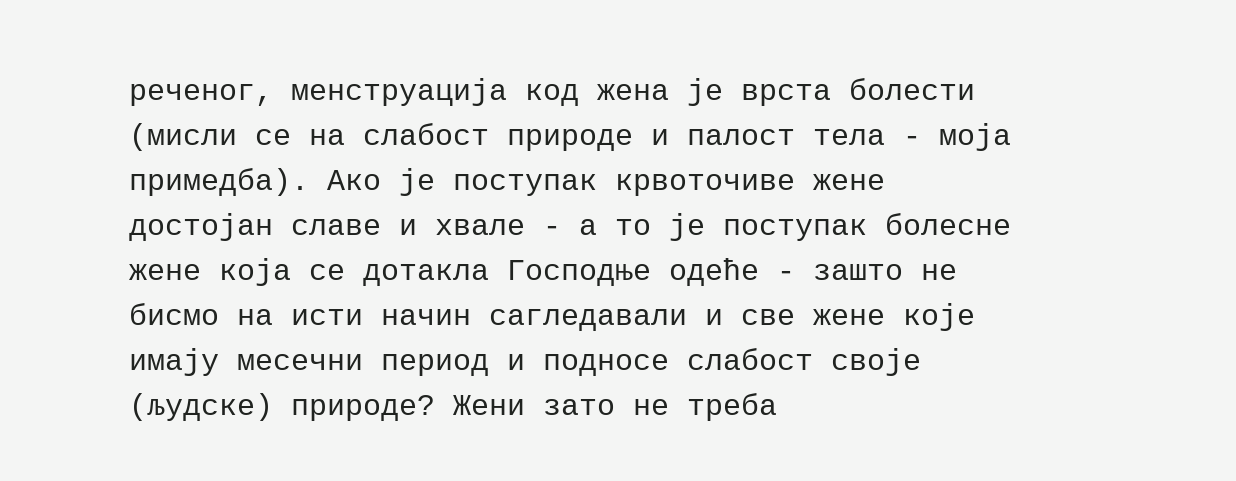реченог, менструација код жена је врста болести (мисли се на слабост природе и палост тела - моја примедба). Ако је поступак крвоточиве жене достојан славе и хвале - а то је поступак болесне жене која се дотакла Господње одеће - зашто не бисмо на исти начин сагледавали и све жене које имају месечни период и подносе слабост своје (људске) природе? Жени зато не треба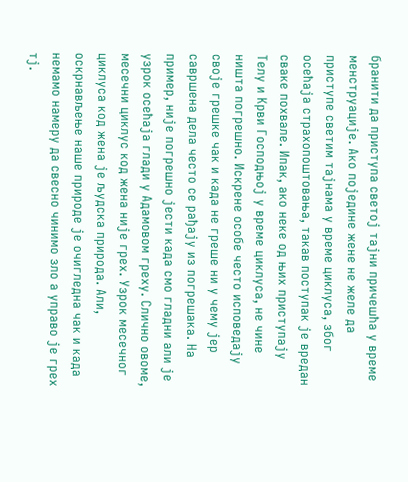бранити да приступа светој тајни причешћа у време менструације. Ако поједине жене не желе да приступе светим тајнама у време циклуса, због осећаја страхопоштовања, такав поступак је вредан сваке похвале. Ипак, ако неке од њих приступају Телу и Крви Господњој у време циклуса, не чине ништа погрешно. Искрене особе често исповедају своје грешке чак и када не греше ни у чему јер савршена дела често се рађају из погрешака. На пример, није погрешно јести када смо гладни али је узрок осећаја глади у Адамовом греху. Слично овоме, месечни циклус код жена није грех. Узрок месечног циклуса код жена је људска природа. Али, оскрнављење наше природе је очигледна чак и када немамо намеру да свесно чинимо зло а управо је грех тј.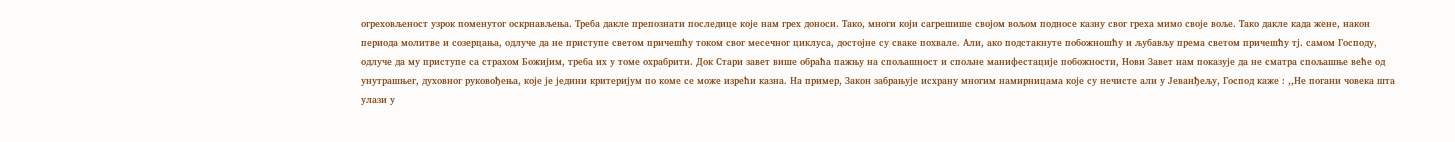огреховљеност узрок поменутог оскрнављења. Треба дакле препознати последице које нам грех доноси. Тако, многи који сагрешише својом вољом подносе казну свог греха мимо своје воље. Тако дакле када жене, након периода молитве и созерцања, одлуче да не приступе светом причешћу током свог месечног циклуса, достојне су сваке похвале. Али, ако подстакнуте побожношћу и љубављу према светом причешћу тј. самом Господу, одлуче да му приступе са страхом Божијим, треба их у томе охрабрити. Док Стари завет више обраћа пажњу на спољашност и спољне манифестације побожности, Нови Завет нам показује да не сматра спољашње веће од унутрашњег, духовног руковођења, које је једини критеријум по коме се може изрећи казна. На пример, Закон забрањује исхрану многим намирницама које су нечисте али у Јеванђељу, Господ каже : ,,Не погани човека шта улази у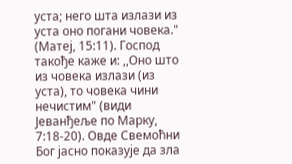уста; него шта излази из уста оно погани човека." (Матеј, 15:11). Господ такође каже и: ,,Оно што из човека излази (из уста), то човека чини нечистим" (види Јеванђеље по Марку, 7:18-20). Овде Свемоћни Бог јасно показује да зла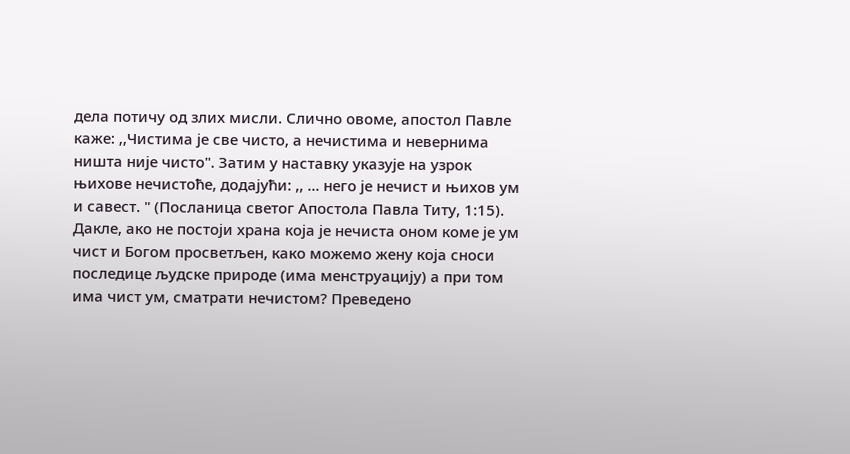дела потичу од злих мисли. Слично овоме, апостол Павле каже: ,,Чистима је све чисто, а нечистима и невернима ништа није чисто". Затим у наставку указује на узрок њихове нечистоће, додајући: ,, ... него је нечист и њихов ум и савест. " (Посланица светог Апостола Павла Титу, 1:15). Дакле, ако не постоји храна која је нечиста оном коме је ум чист и Богом просветљен, како можемо жену која сноси последице људске природе (има менструацију) а при том има чист ум, сматрати нечистом? Преведено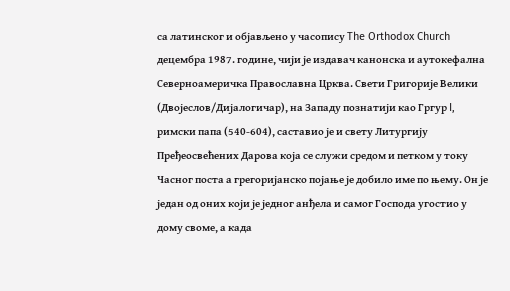са латинског и објављено у часопису The Orthodox Church децембра 1987. године, чији је издавач канонска и аутокефална Северноамеричка Православна Црква. Свети Григорије Велики (Двојеслов/Дијалогичар), на Западу познатији као Гргур I, римски папа (540-604), саставио је и свету Литургију Пређеосвећених Дарова која се служи средом и петком у току Часног поста а грегоријанско појање је добило име по њему. Он је један од оних који је једног анђела и самог Господа угостио у дому своме, а када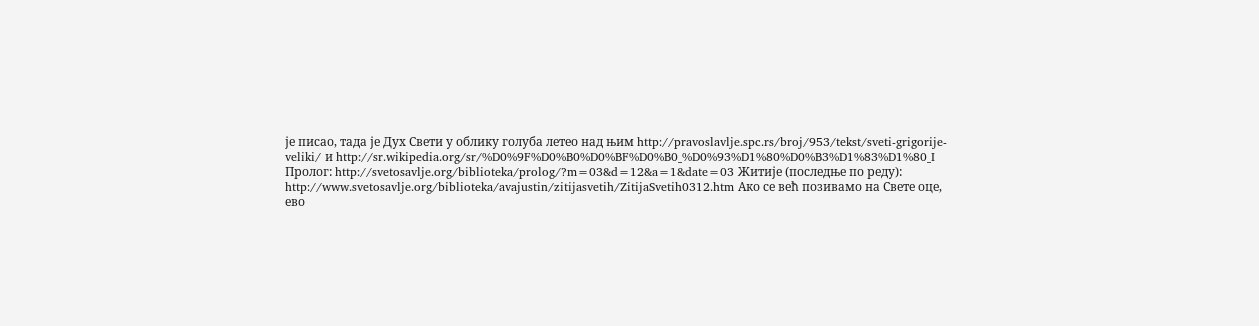је писао, тада је Дух Свети у облику голуба летео над њим http://pravoslavlje.spc.rs/broj/953/tekst/sveti-grigorije-veliki/ и http://sr.wikipedia.org/sr/%D0%9F%D0%B0%D0%BF%D0%B0_%D0%93%D1%80%D0%B3%D1%83%D1%80_I Пролог: http://svetosavlje.org/biblioteka/prolog/?m=03&d=12&a=1&date=03 Житије (последње по реду): http://www.svetosavlje.org/biblioteka/avajustin/zitijasvetih/ZitijaSvetih0312.htm Ако се већ позивамо на Свете оце, ево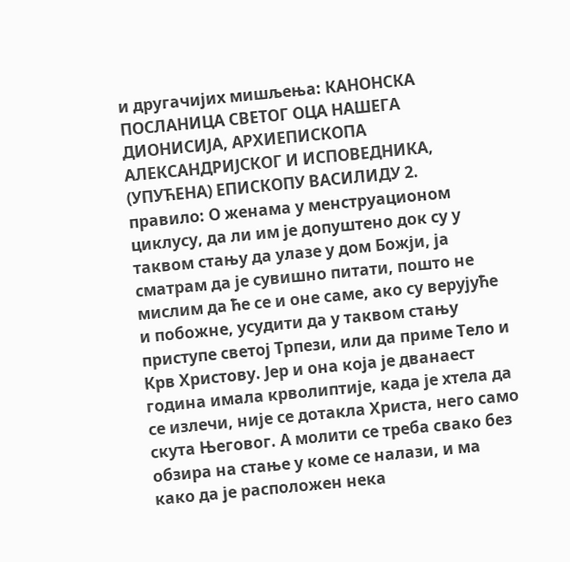и другачијих мишљења: КАНОНСКА ПОСЛАНИЦА СВЕТОГ ОЦА НАШЕГА ДИОНИСИЈА, АРХИЕПИСКОПА АЛЕКСАНДРИЈСКОГ И ИСПОВЕДНИКА, (УПУЋЕНА) ЕПИСКОПУ ВАСИЛИДУ 2. правило: О женама у менструационом циклусу, да ли им је допуштено док су у таквом стању да улазе у дом Божји, ја сматрам да је сувишно питати, пошто не мислим да ће се и оне саме, ако су верујуће и побожне, усудити да у таквом стању приступе светој Трпези, или да приме Тело и Крв Христову. Јер и она која је дванаест година имала крволиптије, када је хтела да се излечи, није се дотакла Христа, него само скута Његовог. А молити се треба свако без обзира на стање у коме се налази, и ма како да је расположен нека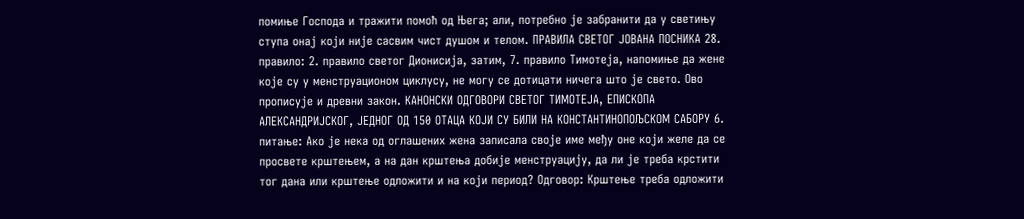помиње Господа и тражити помоћ од Њега; али, потребно је забранити да у светињу ступа онај који није сасвим чист душом и телом. ПРАВИЛА СВЕТОГ ЈОВАНА ПОСНИКА 28. правило: 2. правило светог Дионисија, затим, 7. правило Тимотеја, напомиње да жене које су у менструационом циклусу, не могу се дотицати ничега што је свето. Ово прописује и древни закон. КАНОНСКИ ОДГОВОРИ СВЕТОГ ТИМОТЕЈА, ЕПИСКОПА АЛЕКСАНДРИЈСКОГ, ЈЕДНОГ ОД 150 ОТАЦА КОЈИ СУ БИЛИ НА КОНСТАНТИНОПОЉСКОМ САБОРУ 6. питање: Ако је нека од оглашених жена записала своје име међу оне који желе да се просвете крштењем, а на дан крштења добије менструацију, да ли је треба крстити тог дана или крштење одложити и на који период? Одговор: Крштење треба одложити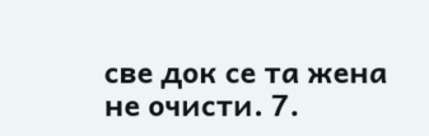све док се та жена не очисти. 7.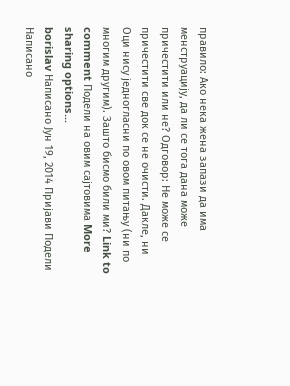правило: Ако нека жена запази да има менструацију, да ли се тога дана може причестити или не? Одговор: Не може се причестити све док се не очисти. Дакле, ни Оци нису једногласни по овом питању (ни по многим другим). Зашто бисмо били ми? Link to comment Подели на овим сајтовима More sharing options...
borislav Написано Јун 19, 2014 Пријави Подели Написано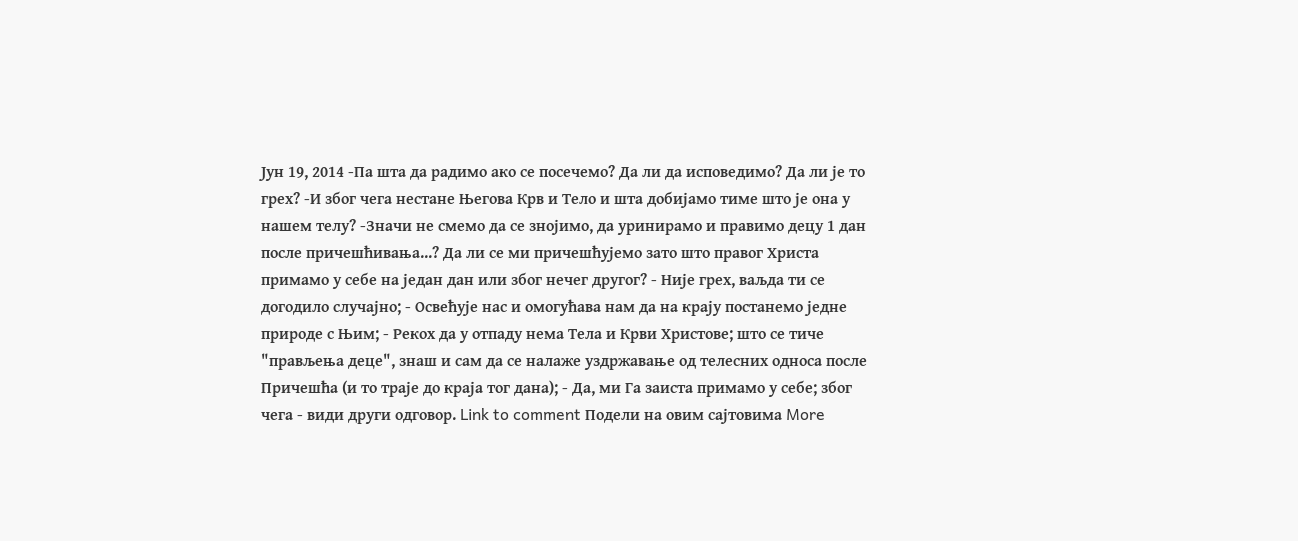Јун 19, 2014 -Па шта да радимо ако се посечемо? Да ли да исповедимо? Да ли је то грех? -И због чега нестане Његова Крв и Тело и шта добијамо тиме што је она у нашем телу? -Значи не смемо да се знојимо, да уринирамо и правимо децу 1 дан после причешћивања...? Да ли се ми причешћујемо зато што правог Христа примамо у себе на један дан или због нечег другог? - Није грех, ваљда ти се догодило случајно; - Освећује нас и омогућава нам да на крају постанемо једне природе с Њим; - Рекох да у отпаду нема Тела и Крви Христове; што се тиче "прављења деце", знаш и сам да се налаже уздржавање од телесних односа после Причешћа (и то траје до краја тог дана); - Да, ми Га заиста примамо у себе; због чега - види други одговор. Link to comment Подели на овим сајтовима More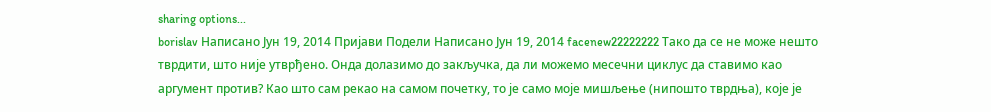sharing options...
borislav Написано Јун 19, 2014 Пријави Подели Написано Јун 19, 2014 facenew22222222 Тако да се не може нешто тврдити, што није утврђено. Онда долазимо до закључка, да ли можемо месечни циклус да ставимо као аргумент против? Као што сам рекао на самом почетку, то је само моје мишљење (нипошто тврдња), које је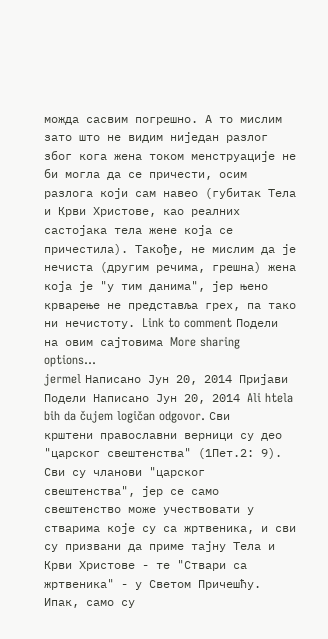можда сасвим погрешно. А то мислим зато што не видим ниједан разлог због кога жена током менструације не би могла да се причести, осим разлога који сам навео (губитак Тела и Крви Христове, као реалних састојака тела жене која се причестила). Такође, не мислим да је нечиста (другим речима, грешна) жена која је "у тим данима", јер њено крварење не представља грех, па тако ни нечистоту. Link to comment Подели на овим сајтовима More sharing options...
jermel Написано Јун 20, 2014 Пријави Подели Написано Јун 20, 2014 Ali htela bih da čujem logičan odgovor. Сви крштени православни верници су део "царског свештенства" (1Пет.2: 9). Сви су чланови "царског свештенства", јер се само свештенство може учествовати у стварима које су са жртвеника, и сви су призвани да приме тајну Тела и Крви Христове - те "Ствари са жртвеника" - у Светом Причешћу. Ипак, само су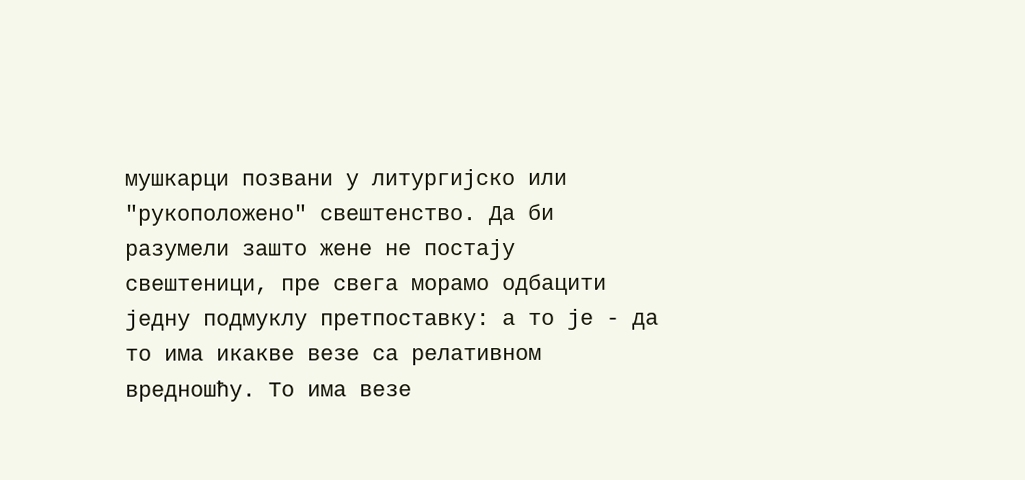мушкарци позвани у литургијско или "рукоположено" свештенство. Да би разумели зашто жене не постају свештеници, пре свега морамо одбацити једну подмуклу претпоставку: а то је - да то има икакве везе са релативном вредношћу. То има везе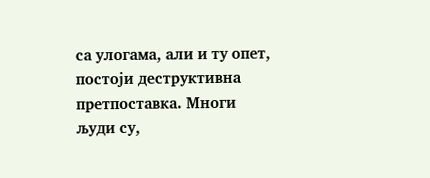са улогама, али и ту опет, постоји деструктивна претпоставка. Многи људи су,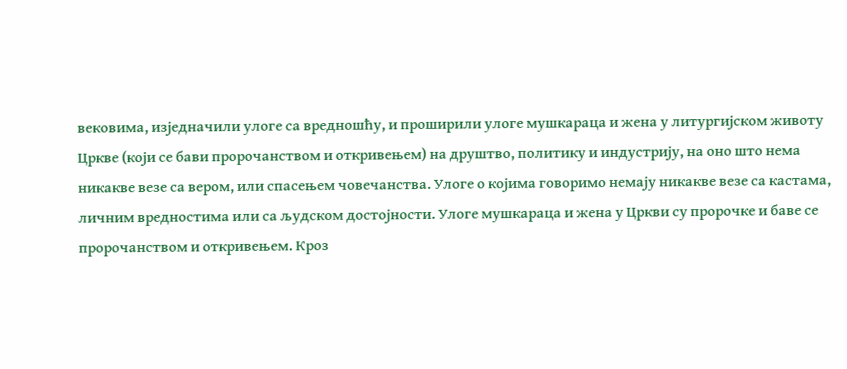вековима, изједначили улоге са вредношћу, и проширили улоге мушкараца и жена у литургијском животу Цркве (који се бави пророчанством и откривењем) на друштво, политику и индустрију, на оно што нема никакве везе са вером, или спасењем човечанства. Улоге о којима говоримо немају никакве везе са кастама, личним вредностима или са људском достојности. Улоге мушкараца и жена у Цркви су пророчке и баве се пророчанством и откривењем. Кроз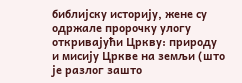библијску историју, жене су одржале пророчку улогу откривајући Цркву: природу и мисију Цркве на земљи (што је разлог зашто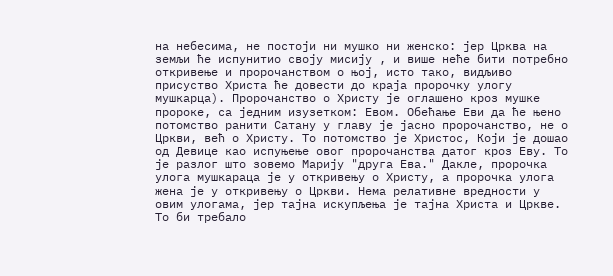на небесима, не постоји ни мушко ни женско: јер Црква на земљи ће испунитио своју мисију , и више неће бити потребно откривење и пророчанством о њој, исто тако, видљиво присуство Христа ће довести до краја пророчку улогу мушкарца). Пророчанство о Христу је оглашено кроз мушке пророке, са једним изузетком: Евом. Обећање Еви да ће њено потомство ранити Сатану у главу је јасно пророчанство, не о Цркви, већ о Христу. То потомство је Христос, Који је дошао од Девице као испуњење овог пророчанства датог кроз Еву. То је разлог што зовемо Марију "друга Ева." Дакле, пророчка улога мушкараца је у откривењу о Христу, а пророчка улога жена је у откривењу о Цркви. Нема релативне вредности у овим улогама, јер тајна искупљења је тајна Христа и Цркве. То би требало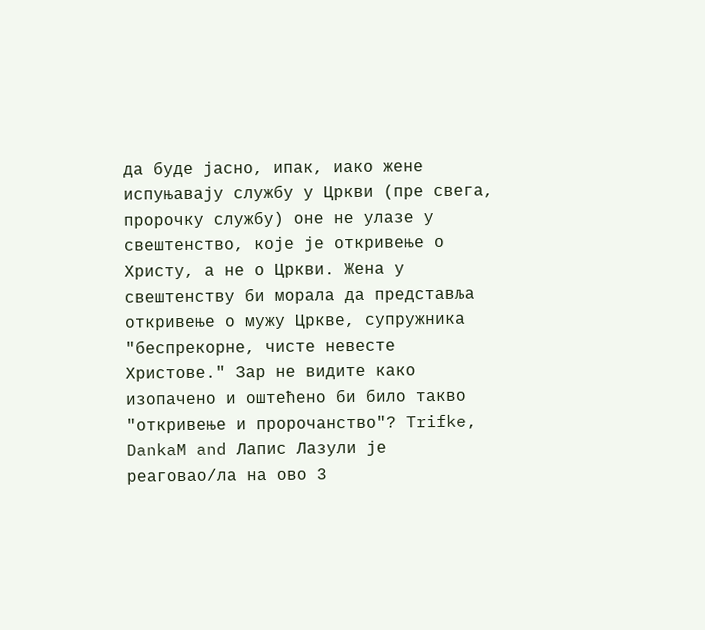да буде јасно, ипак, иако жене испуњавају службу у Цркви (пре свега, пророчку службу) оне не улазе у свештенство, које је откривење о Христу, а не о Цркви. Жена у свештенству би морала да представља откривење о мужу Цркве, супружника "беспрекорнe, чисте невестe Христовe." Зар не видите како изопачено и оштећенo би било таквo "откривење и пророчанство"? Trifke, DankaM and Лапис Лазули је реаговао/ла на ово 3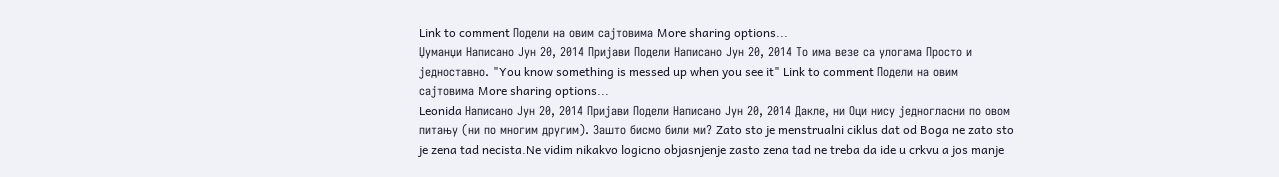Link to comment Подели на овим сајтовима More sharing options...
Џуманџи Написано Јун 20, 2014 Пријави Подели Написано Јун 20, 2014 То има везе са улогама Просто и једноставно. "You know something is messed up when you see it" Link to comment Подели на овим сајтовима More sharing options...
Leonida Написано Јун 20, 2014 Пријави Подели Написано Јун 20, 2014 Дакле, ни Оци нису једногласни по овом питању (ни по многим другим). Зашто бисмо били ми? Zato sto je menstrualni ciklus dat od Boga ne zato sto je zena tad necista.Ne vidim nikakvo logicno objasnjenje zasto zena tad ne treba da ide u crkvu a jos manje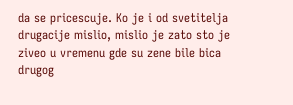da se pricescuje. Ko je i od svetitelja drugacije mislio, mislio je zato sto je ziveo u vremenu gde su zene bile bica drugog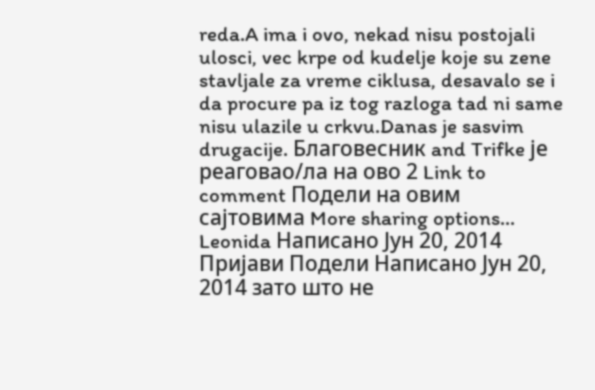reda.A ima i ovo, nekad nisu postojali ulosci, vec krpe od kudelje koje su zene stavljale za vreme ciklusa, desavalo se i da procure pa iz tog razloga tad ni same nisu ulazile u crkvu.Danas je sasvim drugacije. Благовесник and Trifke је реаговао/ла на ово 2 Link to comment Подели на овим сајтовима More sharing options...
Leonida Написано Јун 20, 2014 Пријави Подели Написано Јун 20, 2014 зато што не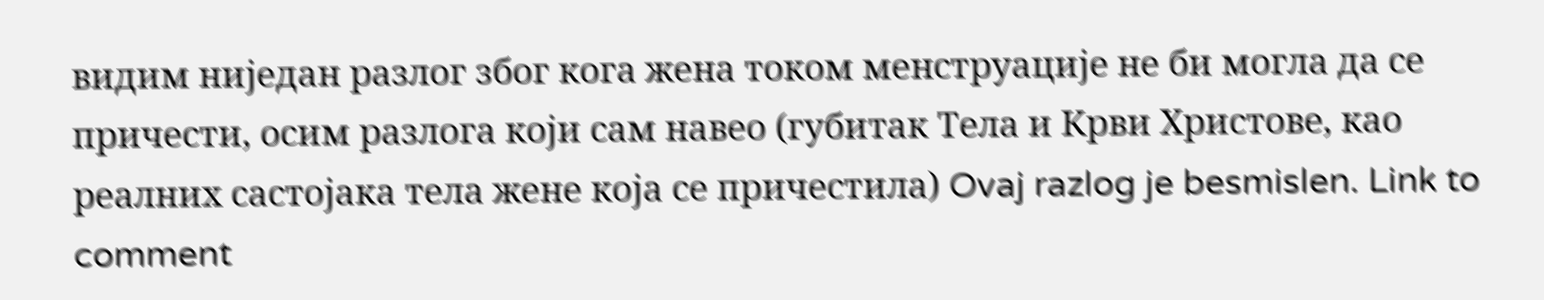видим ниједан разлог због кога жена током менструације не би могла да се причести, осим разлога који сам навео (губитак Тела и Крви Христове, као реалних састојака тела жене која се причестила) Ovaj razlog je besmislen. Link to comment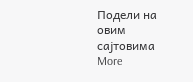Подели на овим сајтовима More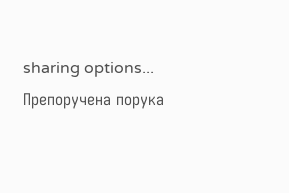sharing options...
Препоручена порука